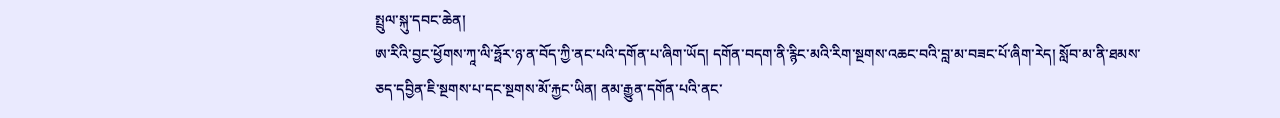སྤྲུལ་སྐུ་དབང་ཆེན།
ཨ་རིའི་བྱང་ཕྱོགས་ཀཱ་ལི་ཧྥོར་ཉ་ན་བོད་ཀྱི་ནང་པའི་དགོན་པ་ཞིག་ཡོད། དགོན་བདག་ནི་རྙིང་མའི་རིག་སྔགས་འཆང་བའི་བླ་མ་བཟང་པོ་ཞིག་རེད། སློབ་མ་ནི་ཐམས་ཅད་དབྱིན་ཇི་སྔགས་པ་དང་སྔགས་མོ་རྐྱང་ཡིན། ནམ་རྒྱུན་དགོན་པའི་ནང་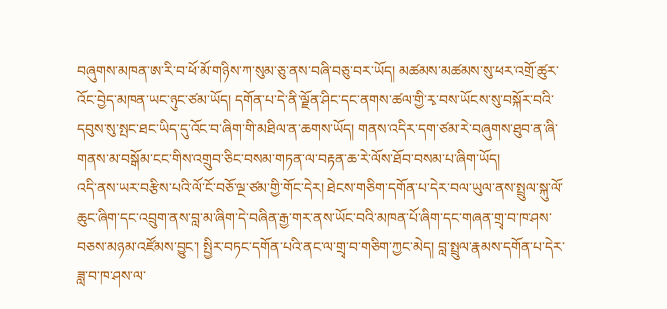བཞུགས་མཁན་ཨ་རི་བ་ཕོ་མོ་གཉིས་ཀ་སུམ་ཅུ་ནས་བཞི་བཅུ་བར་ཡོད། མཚམས་མཚམས་སུ་ཕར་འགྲོ་ཚུར་འོང་བྱེད་མཁན་ཡང་ཉུང་ཙམ་ཡོད། དགོན་པ་དེ་ནི་ལྗོན་ཤིང་དང་ནགས་ཚལ་གྱི་རྭ་བས་ཡོངས་སུ་བསྐོར་བའི་དབུས་སུ་སྤང་ཐང་ཡིད་དུ་འོང་བ་ཞིག་གི་མཐིལ་ན་ཆགས་ཡོད། གནས་འདིར་དག་ཙམ་རེ་བཞུགས་ཐུབ་ན་ཞི་གནས་མ་བསྒོམ་ངང་གིས་འགྲུབ་ཅིང་བསམ་གཏན་ལ་བརྟན་ཆ་རེ་ལོས་ཐོབ་བསམ་པ་ཞིག་ཡོད།
འདི་ནས་ཡར་བརྩིས་པའི་ལོ་ངོ་བཅོ་ལྔ་ཙམ་གྱི་གོང་དེར། ཐེངས་གཅིག་དགོན་པ་དེར་བལ་ཡུལ་ནས་སྤྲུལ་སྐུ་ལོ་ཆུང་ཞིག་དང་འབྲུག་ནས་བླ་མ་ཞིག་དེ་བཞིན་རྒྱ་གར་ནས་ཡོང་བའི་མཁན་པོ་ཞིག་དང་གཞན་གྲྭ་བ་ཁ་ཤས་བཅས་མཉམ་འཛོམས་བྱུང་། སྤྱིར་བཏང་དགོན་པའི་ནང་ལ་གྲྭ་བ་གཅིག་ཀྱང་མེད། བླ་སྤྲུལ་རྣམས་དགོན་པ་དེར་ཟླ་བ་ཁ་ཤས་ལ་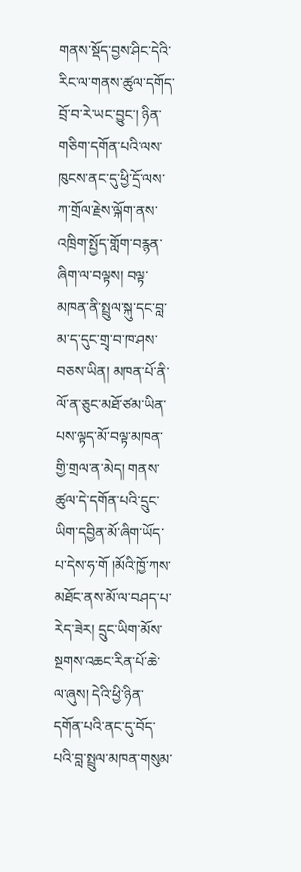གནས་སྡོད་བྱས་ཤིང་དེའི་རིང་ལ་གནས་ཚུལ་དགོད་བྲོ་བ་རེ་ཡང་བྱུང་། ཉིན་གཅིག་དགོན་པའི་ལས་ཁུངས་ནང་དུ་ཕྱི་དྲོ་ལས་ཀ་གྲོལ་རྗེས་ལྐོག་ནས་འཁྲིག་སྤྱོད་གློག་བརྙན་ཞིག་ལ་བལྟས། བལྟ་མཁན་ནི་སྤྲུལ་སྐུ་དང་བླ་མ་ད་དུང་གྲྭ་བ་ཁ་ཤས་བཅས་ཡིན། མཁན་པོ་ནི་ལོ་ན་ཅུང་མཐོ་ཙམ་ཡིན་པས་ལྟད་མོ་བལྟ་མཁན་གྱི་གྲལ་ན་མེད། གནས་ཚུལ་དེ་དགོན་པའི་དྲུང་ཡིག་དབྱིན་མོ་ཞིག་ཡོད་པ་དེས་ཧ་གོ །མོའི་ཁྱོ་ཀས་མཐོང་ནས་མོ་ལ་བཤད་པ་རེད་ཟེར། དྲུང་ཡིག་མོས་སྔགས་འཆང་རིན་པོ་ཆེ་ལ་ཞུས། དེའི་ཕྱི་ཉིན་དགོན་པའི་ནང་དུ་བོད་པའི་བླ་སྤྲུལ་མཁན་གསུམ་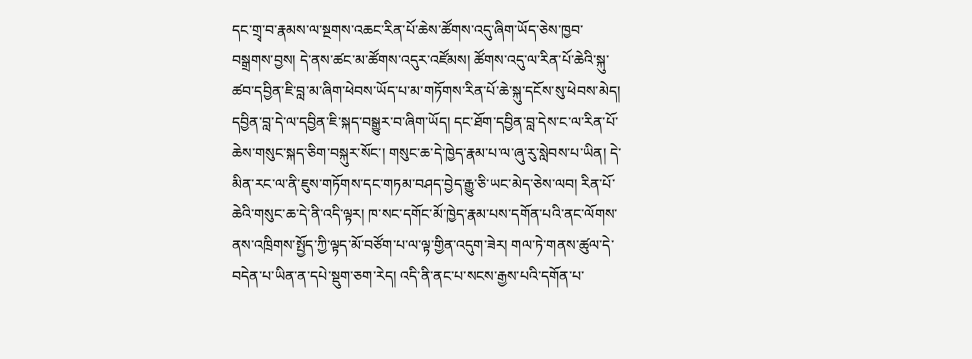དང་གྲྭ་བ་རྣམས་ལ་སྔགས་འཆང་རིན་པོ་ཆེས་ཚོགས་འདུ་ཞིག་ཡོད་ཅེས་ཁྱབ་བསྒྲགས་བྱས། དེ་ནས་ཚང་མ་ཚོགས་འདུར་འཛོམས། ཚོགས་འདུ་ལ་རིན་པོ་ཆེའི་སྐུ་ཚབ་དབྱིན་ཇི་བླ་མ་ཞིག་ཕེབས་ཡོད་པ་མ་གཏོགས་རིན་པོ་ཆེ་སྐུ་དངོས་སུ་ཕེབས་མེད།
དབྱིན་བླ་དེ་ལ་དབྱིན་ཇི་སྐད་བསྒྱུར་བ་ཞིག་ཡོད། དང་ཐོག་དབྱིན་བླ་དེས་ང་ལ་རིན་པོ་ཆེས་གསུང་སྐད་ཅིག་བསྐུར་སོང་། གསུང་ཆ་དེ་ཁྱེད་རྣམ་པ་ལ་ཞུ་རུ་སླེབས་པ་ཡིན། དེ་མིན་རང་ལ་ནི་ཇུས་གཏོགས་དང་གཏམ་བཤད་བྱེད་རྒྱུ་ཅི་ཡང་མེད་ཅེས་ལབ། རིན་པོ་ཆེའི་གསུང་ཆ་དེ་ནི་འདི་ལྟར། ཁ་སང་དགོང་མོ་ཁྱེད་རྣམ་པས་དགོན་པའི་ནང་ལོགས་ནས་འཁྲིགས་སྤྱོད་ཀྱི་ལྟད་མོ་བཙོག་པ་ལ་ལྟ་གྱིན་འདུག་ཟེར། གལ་ཏེ་གནས་ཚུལ་དེ་བདེན་པ་ཡིན་ན་དཔེ་སྡུག་ཅག་རེད། འདི་ནི་ནང་པ་སངས་རྒྱས་པའི་དགོན་པ་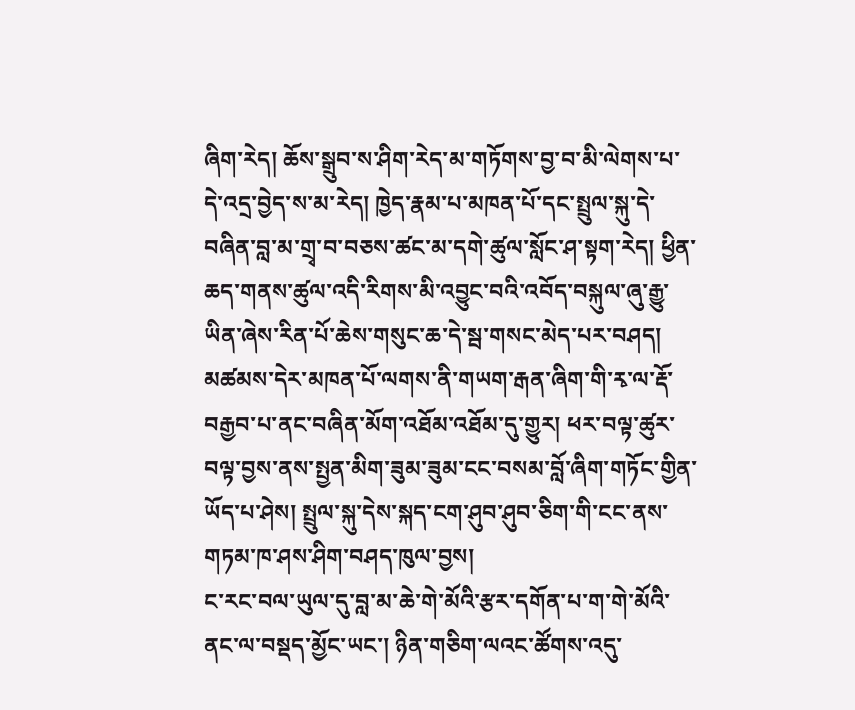ཞིག་རེད། ཆོས་སྒྲུབ་ས་ཤིག་རེད་མ་གཏོགས་བྱ་བ་མི་ལེགས་པ་དེ་འདྲ་བྱེད་ས་མ་རེད། ཁྱེད་རྣམ་པ་མཁན་པོ་དང་སྤྲུལ་སྐུ་དེ་བཞིན་བླ་མ་གྲྭ་བ་བཅས་ཚང་མ་དགེ་ཚུལ་སློང་ཤ་སྟག་རེད། ཕྱིན་ཆད་གནས་ཚུལ་འདི་རིགས་མི་འབྱུང་བའི་འབོད་བསྐུལ་ཞུ་རྒྱུ་ཡིན་ཞེས་རིན་པོ་ཆེས་གསུང་ཆ་དེ་སྦ་གསང་མེད་པར་བཤད། མཚམས་དེར་མཁན་པོ་ལགས་ནི་གཡག་རྒན་ཞིག་གི་རྭ་ལ་རྡོ་བརྒྱབ་པ་ནང་བཞིན་མོག་འཐོམ་འཐོམ་དུ་གྱུར། ཕར་བལྟ་ཚུར་བལྟ་བྱས་ནས་སྤྱན་མིག་ཟུམ་ཟུམ་ངང་བསམ་བློ་ཞིག་གཏོང་གྱིན་ཡོད་པ་ཤེས། སྤྲུལ་སྐུ་དེས་སྐད་ངག་ཤུབ་ཤུབ་ཅིག་གི་ངང་ནས་གཏམ་ཁ་ཤས་ཤིག་བཤད་ཁུལ་བྱས།
ང་རང་བལ་ཡུལ་དུ་བླ་མ་ཆེ་གེ་མོའི་རྩར་དགོན་པ་ག་གེ་མོའི་ནང་ལ་བསྡད་མྱོང་ཡང་། ཉིན་གཅིག་ལའང་ཚོགས་འདུ་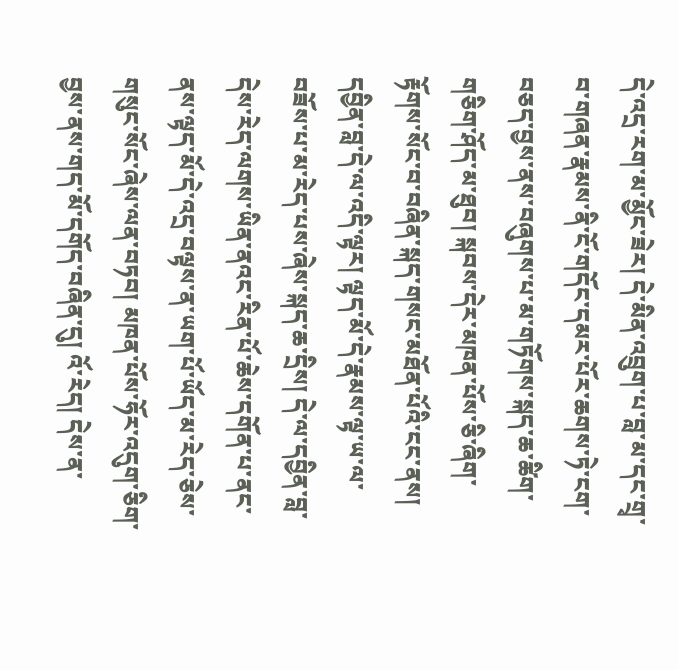དེ་འདྲ་རག་མ་མྱོང་ཟེར། དེ་མིན་འབྲུག་པ་བླ་མ་དང་གྲྭ་བ་གཞན་རྣམས་ནི་ངོ་གདོང་དམར་པོར་ཆགས་ཏེ་ངག་བཅད་བྱས་ནས་བཞུགས་པ་མ་གཏོགས་སྐད་ཆ་ཚིག་གཅིག་ཤོད་མ་ཐུབ། སྐབས་དེར་མཁན་པོས་ཅི་ཞིག་རྟོགས་སོང་བ་བཞིན་སྐད་གསང་མཐོན་པོའི་ངང་ནས། དབྱིན་བླ་དེ་ལ་འདི་ལྟར། ལྟད་མོ་དེ་རྣམས་ལྟ་ཡ་ལ་བཟོས་པ་མ་རེད་པས་ཞེས་སྐད་ཆ་དྲིས། དེ་ལ་དབྱིན་བླ་དེས་རེད་ལགས་ཡིན་ནའང་རིན་པོ་ཆེས་དགོན་པ་ནང་ནས་ལྟད་མོ་དེ་འདྲ་བལྟས་ན་ཡག་པོ་ཡོད་མ་རེད་ཅེས་གསུང་སོང་ཞེས་ལན་བཏབ། མཁན་པོས་ཧོར་འདུག་ཅིག་བྱས་ནས་གད་མོ་དགོད་བཞིན་དུ། འོ་རེད། དེས་ན་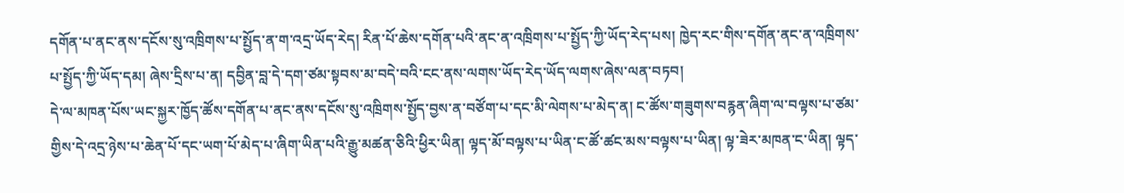དགོན་པ་ནང་ནས་དངོས་སུ་འཁྲིགས་པ་སྤྱོད་ན་ག་འདྲ་ཡོད་རེད། རིན་པོ་ཆེས་དགོན་པའི་ནང་ན་འཁྲིགས་པ་སྤྱོད་ཀྱི་ཡོད་རེད་པས། ཁྱེད་རང་གིས་དགོན་ནང་ན་འཁྲིགས་པ་སྤྱོད་ཀྱི་ཡོད་དམ། ཞེས་དྲིས་པ་ན། དབྱིན་བླ་དེ་དག་ཙམ་སྟབས་མ་བདེ་བའི་ངང་ནས་ལགས་ཡོད་རེད་ཡོད་ལགས་ཞེས་ལན་བཏབ།
དེ་ལ་མཁན་པོས་ཡང་སྐྱར་ཁྱོད་ཚོས་དགོན་པ་ནང་ནས་དངོས་སུ་འཁྲིགས་སྤྱོད་བྱས་ན་བཙོག་པ་དང་མི་ལེགས་པ་མེད་ན། ང་ཚོས་གཟུགས་བརྙན་ཞིག་ལ་བལྟས་པ་ཙམ་གྱིས་དེ་འདྲ་ཉེས་པ་ཆེན་པོ་དང་ཡག་པོ་མེད་པ་ཞིག་ཡིན་པའི་རྒྱུ་མཚན་ཅིའི་ཕྱིར་ཡིན། ལྟད་མོ་བལྟས་པ་ཡིན་ང་ཚོ་ཚང་མས་བལྟས་པ་ཡིན། ལྟ་ཟེར་མཁན་ང་ཡིན། ལྟད་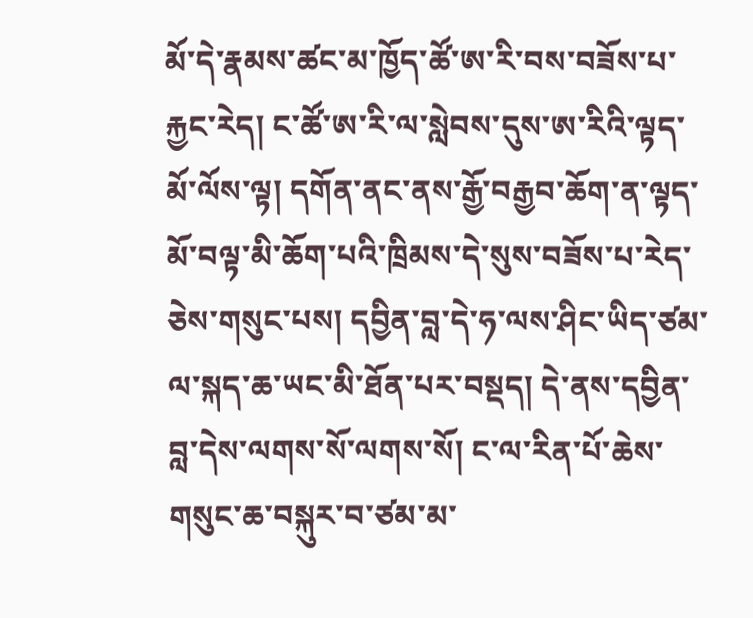མོ་དེ་རྣམས་ཚང་མ་ཁྱོད་ཚོ་ཨ་རི་བས་བཟོས་པ་རྐྱང་རེད། ང་ཚོ་ཨ་རི་ལ་སླེབས་དུས་ཨ་རིའི་ལྟད་མོ་ལོས་ལྟ། དགོན་ནང་ནས་རྒྱོ་བརྒྱབ་ཆོག་ན་ལྟད་མོ་བལྟ་མི་ཆོག་པའི་ཁྲིམས་དེ་སུས་བཟོས་པ་རེད་ཅེས་གསུང་པས། དབྱིན་བླ་དེ་ཧ་ལས་ཤིང་ཡིད་ཙམ་ལ་སྐད་ཆ་ཡང་མི་ཐོན་པར་བསྡད། དེ་ནས་དབྱིན་བླ་དེས་ལགས་སོ་ལགས་སོ། ང་ལ་རིན་པོ་ཆེས་གསུང་ཆ་བསྐུར་བ་ཙམ་མ་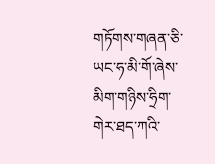གཏོགས་གཞན་ཅི་ཡང་ཧ་མི་གོ་ཞེས་མིག་གཉིས་ཧྲིག་གེར་ཐད་ཀའི་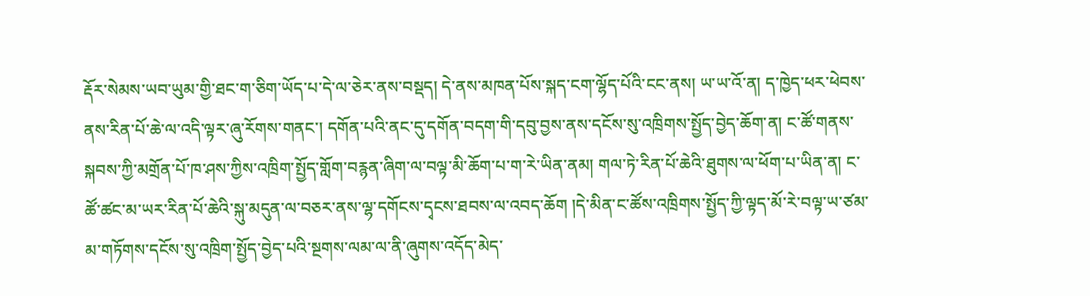རྡོར་སེམས་ཡབ་ཡུམ་གྱི་ཐང་ག་ཅིག་ཡོད་པ་དེ་ལ་ཅེར་ནས་བསྡད། དེ་ནས་མཁན་པོས་སྐད་ངག་ལྷོད་པོའི་ངང་ནས། ཡ་ཡ་འོ་ན། ད་ཁྱེད་ཕར་ཕེབས་ནས་རིན་པོ་ཆེ་ལ་འདི་ལྟར་ཞུ་རོགས་གནང་། དགོན་པའི་ནང་དུ་དགོན་བདག་གི་དབུ་བྱས་ནས་དངོས་སུ་འཁྲིགས་སྤྱོད་བྱེད་ཆོག་ན། ང་ཚོ་གནས་སྐབས་ཀྱི་མགྲོན་པོ་ཁ་ཤས་ཀྱིས་འཁྲིག་སྤྱོད་གློག་བརྙན་ཞིག་ལ་བལྟ་མི་ཆོག་པ་ག་རེ་ཡིན་ནམ། གལ་ཏེ་རིན་པོ་ཆེའི་ཐུགས་ལ་ཕོག་པ་ཡིན་ན། ང་ཚོ་ཚང་མ་ཡར་རིན་པོ་ཆེའི་སྐུ་མདུན་ལ་བཅར་ནས་ལྷ་དགོངས་དྭངས་ཐབས་ལ་འབད་ཆོག །དེ་མིན་ང་ཚོས་འཁྲིགས་སྤྱོད་ཀྱི་ལྟད་མོ་རེ་བལྟ་ཡ་ཙམ་མ་གཏོགས་དངོས་སུ་འཁྲིག་སྤྱོད་བྱེད་པའི་སྔགས་ལམ་ལ་ནི་ཞུགས་འདོད་མེད་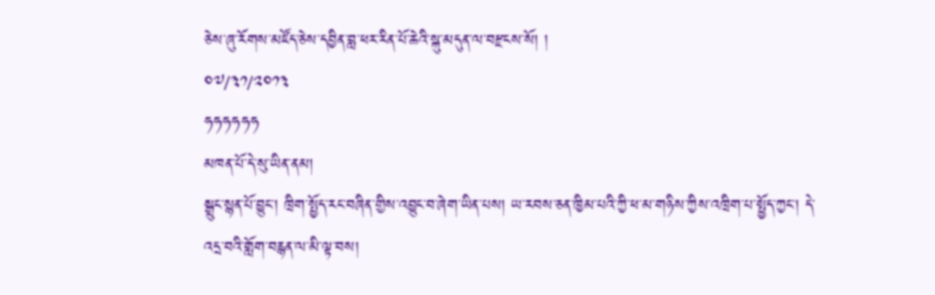ཅེས་ཞུ་རོགས་མཛོད་ཅེས་དབྱིན་བླ་ཕར་རིན་པོ་ཆེའི་སྐུ་མདུན་ལ་བརྫངས་སོ། །
༠༧/༣༡/༢༠༡༣
ཧཧཧཧཧཧ
མཁན་པོ་དེ་སུ་ཡིན་ནམ།
སྒྲུང་སྙན་པོ་བྱུང་། ཁྲིག་སྤྱོད་རང་བཞིན་གྱིས་འབྱུང་བ་ཞེག་ཡིན་པས། ཡ་རབས་ཅན་ཁྱིམ་པའི་ཀྱི་ཕ་མ་གཉིས་ཀྱིས་འཁྲིག་པ་སྥྱོད་ཀྱང་། དེ་
འདྲ་བའི་གློག་བརྙན་ལ་མི་ལྟ་བས།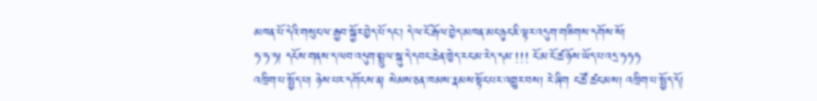མཁན་པོ་དེའི་གསུང་ལ་རྒྱབ་སྐྱོར་བྱེད་པོ་དང་། དེ་ལ་ངོ་རྒོལ་བྱེད་མཁན་མང་ཉུང་ཇི་ལྟར་འདུག་གཟིགས་དགོས་སོ།
ཧ་ཧ་ཧ། དངོས་གནས་ད་ལབ་འདུག་སྤྲུལ་སྐུ་དེ་དབང་ཆེན་ཁྱེད་རང་མ་རེད་དམ་!!! ངོ་མ་ངོ་ཚ་ཉོས་ཡོད་པ་འདྲ་ཧཧཧ
འཁྲིག་པ་སྤྱོད་པ། ཉེས་པར་དགོངས་ན། སེམས་ཅན་ཁམས་རྣམས་སྟོང་པར་འགྱུར་བས། རེ་ཞིག ང་ཚོ་ཚང་མས། འཁྲིག་པ་སྤྱོད་དོ།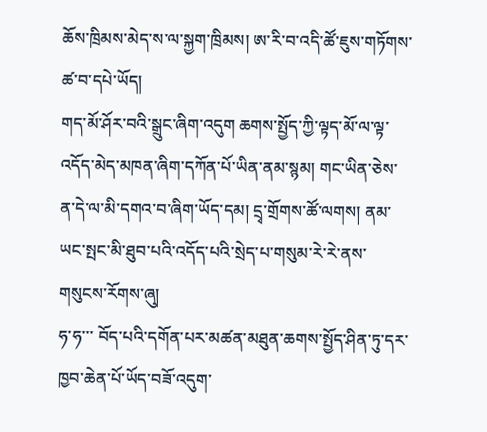ཆོས་ཁྲིམས་མེད་ས་ལ་སྐྱག་ཁྲིམས། ཨ་རི་བ་འདི་ཚོ་ཇུས་གཏོགས་ཚ་བ་དཔེ་ཡོད།
གད་མོ་ཤོར་བའི་སྒྲུང་ཞིག་འདུག ཆགས་སྤྱོད་ཀྱི་ལྟད་མོ་ལ་ལྟ་འདོད་མེད་མཁན་ཞིག་དཀོན་པོ་ཡིན་ནམ་སྙམ། གང་ཡིན་ཅེས་ན་དེ་ལ་མི་དགའ་བ་ཞིག་ཡོད་དམ། དྲྭ་གྲོགས་ཚོ་ལགས། ནམ་ཡང་སྤང་མི་ཐུབ་པའི་འདོད་པའི་སྲེད་པ་གསུམ་རེ་རེ་ནས་གསུངས་རོགས་ཞུ།
ཧ་ཧ་་་ བོད་པའི་དགོན་པར་མཚན་མཐུན་ཆགས་སྤྱོད་ཤིན་ཏུ་དར་ཁྱབ་ཆེན་པོ་ཡོད་བཟོ་འདུག་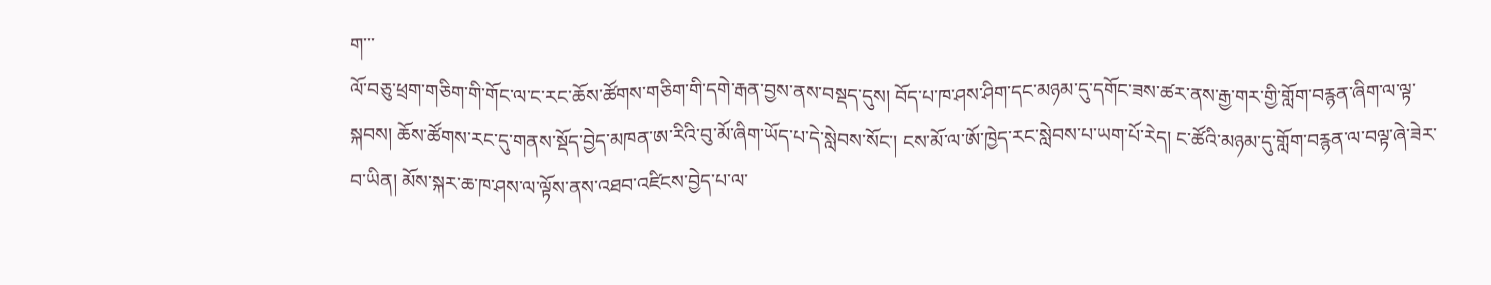ག་་་
ལོ་བཅུ་ཕྲག་གཅིག་གི་གོང་ལ་ང་རང་ཆོས་ཚོགས་གཅིག་གི་དགེ་རྒན་བྱས་ནས་བསྡད་དུས། བོད་པ་ཁ་ཤས་ཤིག་དང་མཉམ་དུ་དགོང་ཟས་ཚར་ནས་རྒྱ་གར་གྱི་གློག་བརྙན་ཞིག་ལ་ལྟ་སྐབས། ཆོས་ཚོགས་རང་དུ་གནས་སྡོད་བྱེད་མཁན་ཨ་རིའི་བུ་མོ་ཞིག་ཡོད་པ་དེ་སླེབས་སོང་། ངས་མོ་ལ་ཨོ་ཁྱེད་རང་སླེབས་པ་ཡག་པོ་རེད། ང་ཚོའི་མཉམ་དུ་གློག་བརྙན་ལ་བལྟ་ཞེ་ཟེར་བ་ཡིན། མོས་སྐར་ཆ་ཁ་ཤས་ལ་ལྟོས་ནས་འཐབ་འཛིངས་བྱེད་པ་ལ་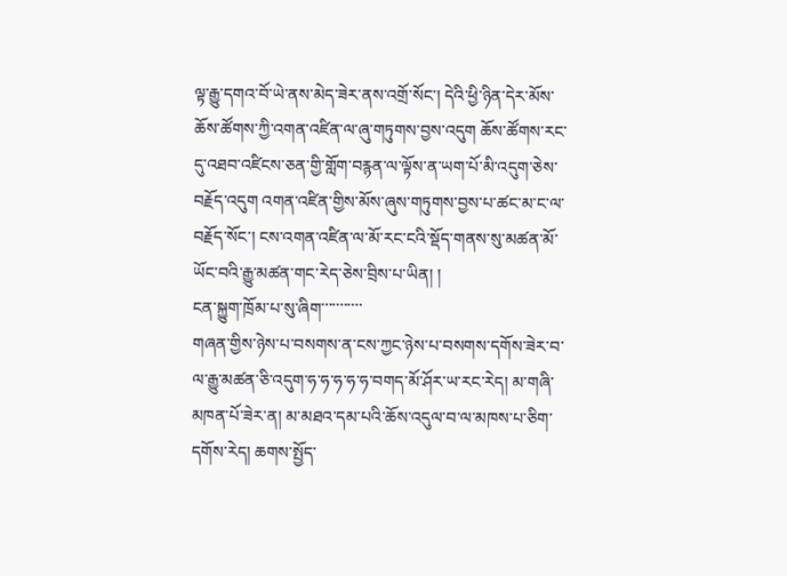ལྟ་རྒྱུ་དགའ་བོ་ཡེ་ནས་མེད་ཟེར་ནས་འགྲོ་སོང་། དེའི་ཕྱི་ཉིན་དེར་མོས་ཆོས་ཚོགས་ཀྱི་འགན་འཛིན་ལ་ཞུ་གཏུགས་བྱས་འདུག ཆོས་ཚོགས་རང་དུ་འཐབ་འཛིངས་ཅན་གྱི་གློག་བརྙན་ལ་ལྟོས་ན་ཡག་པོ་མི་འདུག་ཅེས་བརྗོད་འདུག འགན་འཛིན་གྱིས་མོས་ཞུས་གཏུགས་བྱས་པ་ཚང་མ་ང་ལ་བརྗོད་སོང་། ངས་འགན་འཛིན་ལ་མོ་རང་ངའི་སྡོད་གནས་སུ་མཚན་མོ་ཡོང་བའི་རྒྱུ་མཚན་གང་རེད་ཅེས་བྲིས་པ་ཡིན། །
ངན་སྐྱུག་ཁྲོམ་པ་སུ་ཞིག་་་་་་་་་་་
གཞན་གྱིས་ཉེས་པ་བསགས་ན་ངས་ཀྱང་ཉེས་པ་བསགས་དགོས་ཟེར་བ་ལ་རྒྱུ་མཚན་ཅི་འདུག་ཧ་ཧ་ཧ་ཧ་ཧ་བགད་མོ་ཤོར་ཡ་རང་རེད། མ་གཞི་མཁན་པོ་ཟེར་ན། མ་མཐའ་དམ་པའི་ཆོས་འདུལ་བ་ལ་མཁས་པ་ཅིག་དགོས་རེད། ཆགས་སྤྱོད་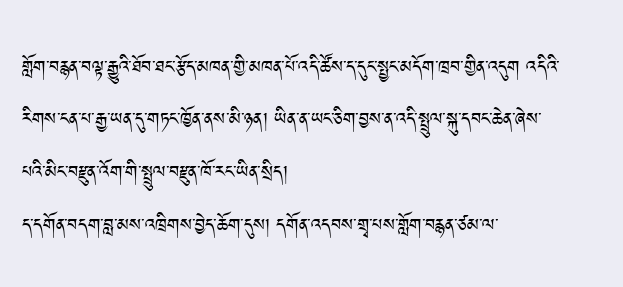གློག་བརྙན་བལྟ་རྒྱུའི་ཐོབ་ཐང་རྩོད་མཁན་གྱི་མཁན་པོ་འདི་ཚོས་ད་དུང་སྤྱང་མདོག་ཁྲབ་གྱིན་འདུག འདིའི་རིགས་ངན་པ་རྒྱ་ཡན་དུ་གཏང་ཁྱོན་ནས་མི་ཉན། ཡིན་ན་ཡང་ཅིག་བྱས་ན་འདི་སྤྲུལ་སྐུ་དབང་ཆེན་ཞེས་པའི་མིང་བརྫུན་འོག་གི་སྤྲུལ་བརྫུན་ཁོ་རང་ཡིན་སྲིད།
ད་དགོན་བདག་བླ་མས་འཁྲིགས་བྱེད་ཆོག་དུས། དགོན་འདབས་གྲྭ་པས་གློག་བརྙན་ཙམ་ལ་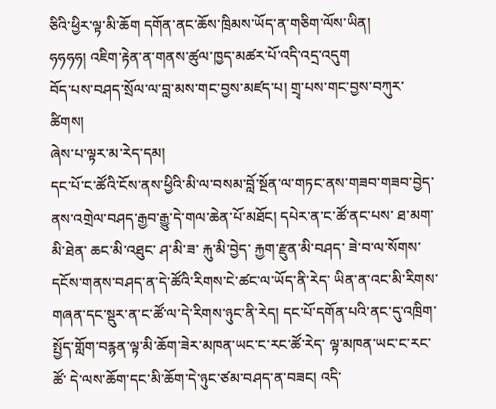ཅིའི་ཕྱིར་ལྟ་མི་ཆོག དགོན་ནང་ཆོས་ཁྲིམས་ཡོད་ན་གཅིག་ལོས་ཡིན།
ཧཧཧཧ། འཇིག་རྟེན་ན་གནས་ཚུལ་ཁྱད་མཚར་པོ་འདི་འདྲ་འདུག
བོད་པས་བཤད་སྲོལ་ལ་བླ་མས་གང་བྱས་མཛད་པ། གྲྭ་པས་གང་བྱས་བཀུར་ཚིགས།
ཞེས་པ་ལྟར་མ་རེད་དམ།
དང་པོ་ང་ཚོའི་ངོས་ནས་ཕྱིའི་མི་ལ་བསམ་བློ་སྔོན་ལ་གཏང་ནས་གཟབ་གཟབ་བྱེད་ནས་འགྲེལ་བཤད་རྒྱབ་རྒྱུ་དེ་གལ་ཆེན་པོ་མཐོང། དཔེར་ན་ང་ཚོ་ནང་པས་ ཐ་མག་མི་ཐེན་ ཆང་མི་འཐུང་ ཤ་མི་ཟ་ རྐུ་མི་བྱེད་ རྐྱག་རྫུན་མི་བཤད་ ཟེ་བ་ལ་སོགས་ དངོས་གནས་བཤད་ན་དེ་ཚོའི་རིགས་ངེ་ཚང་ལ་ཡོད་ནི་རེད་ ཡིན་ན་འང་མི་རིགས་གཞན་དང་སྡུར་ན་ང་ཚོ་ལ་དེ་རིགས་ཉུང་ནི་རེད། དང་པོ་དགོན་པའི་ནང་དུ་འཁྲིག་སྤྱོད་གློག་བརྙན་ལྟ་མི་ཆོག་ཟེར་མཁན་ཡང་ང་རང་ཚོ་རེད་ ལྟ་མཁན་ཡང་ང་རང་ཚོ་ དེ་ལས་ཆོག་དང་མི་ཆོག་དེ་ཉུང་ཙམ་བཤད་ན་བཟང། འདི་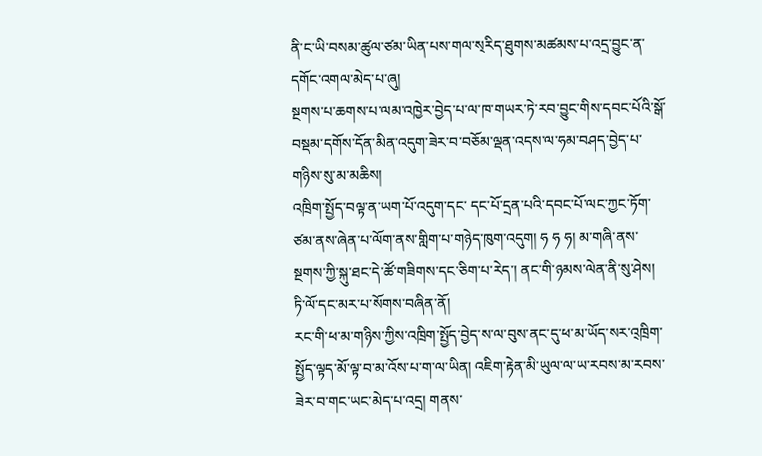ནི་ང་ཡི་བསམ་ཚུལ་ཙམ་ཡིན་པས་གལ་ས྄རིད་ཐུགས་མཚམས་པ་འདྲ་བྱུང་ན་དགོང་འགལ་མེད་པ་ཞུ།
སྔགས་པ་ཆགས་པ་ལམ་འཁྱེར་བྱེད་པ་ལ་ཁ་གཡར་ཏེ་རབ་བྱུང་གིས་དབང་པོའི་སྒོ་བསྡམ་དགོས་དོན་མིན་འདུག་ཟེར་བ་བཅོམ་ལྡན་འདས་ལ་ཧམ་བཤད་བྱེད་པ་གཉིས་སུ་མ་མཆིས།
འཁྲིག་སྤྱོད་བལྟ་ན་ཡག་པོ་འདུག་དང་ དང་པོ་དྲན་པའི་དབང་པོ་ལང་ཀྱང་ཏོག་ཙམ་ནས་ཞེན་པ་ལོག་ནས་གླིག་པ་གཉེད་ཁུག་འདུག། ཧ ཧ ཧ། མ་གཞི་ནས་སྔགས་ཀྱི་སྐུ་ཐང་དེ་ཚོ་གཟིགས་དང་ཅིག་པ་རེད་། ནང་གི་ཉམས་ལེན་ནི་སུ་ཤེས། ཏི་ལོ་དང་མར་པ་སོགས་བཞིན་ནོ།
རང་གི་ཕ་མ་གཉིས་ཀྱིས་འཁྲིག་སྤྱོད་བྱེད་ས་ལ་བུས་ནང་དུ་ཕ་མ་ཡོད་སར་འ྄ཁྲིག་སྤྱོད་ལྟད་མོ་ལྟ་བ་མ་འོས་པ་ག་ལ་ཡིན། འཇིག་རྟེན་མི་ཡུལ་ལ་ཡ་རབས་མ་རབས་ཟེར་བ་གང་ཡང་མེད་པ་འདྲ། གནས་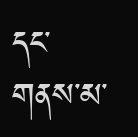དང་གནས་མ་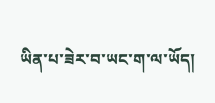ཡིན་པ་ཟེར་བ་ཡང་ག་ལ་ཡོད།